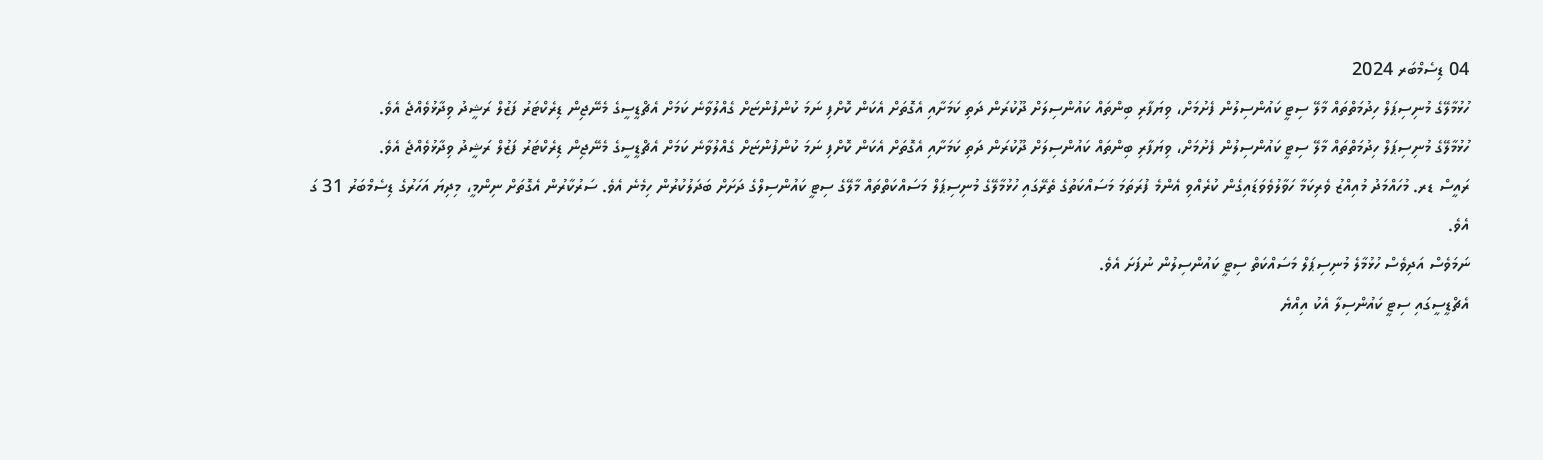04 ޑިސެމްބަރ 2024
ހުޅުމާލޭގެ މުނިސިޕަލް ހިދުމަތްތައް މާލޭ ސިޓީ ކައުންސިލުން ފެށުމަށް، ވިޔަފާރި ބިންތައް ކައުންސިލަށް ދޫކުރަން ދަތި ކަމަށާއި އެގޮތަށް އެކަން ކޮށްފި ނަމަ ކުންފުންޏަށް ގެއްލުވާނެ ކަމަށް އެޗްޑީސީގެ މެނޭޖިން ޑިރެކްޓަރު ފަޒުލް ރަޝީދު ވިދާޅުވެއްޖެ އެވެ.
ހުޅުމާލޭގެ މުނިސިޕަލް ހިދުމަތްތައް މާލޭ ސިޓީ ކައުންސިލުން ފެށުމަށް، ވިޔަފާރި ބިންތައް ކައުންސިލަށް ދޫކުރަން ދަތި ކަމަށާއި އެގޮތަށް އެކަން ކޮށްފި ނަމަ ކުންފުންޏަށް ގެއްލުވާނެ ކަމަށް އެޗްޑީސީގެ މެނޭޖިން ޑިރެކްޓަރު ފަޒުލް ރަޝީދު ވިދާޅުވެއްޖެ އެވެ.
ރައީސް ޑރ. މުހައްމަދު މުއިއްޒު ވެރިކަމާ ހަވާލުވެވަޑައިގެން ކުރެއްވި އެންމެ ފުރަތަމަ މަސައްކަތުގެ ތެރޭގައި ހުޅުމާލޭގެ މުނިސިޕަލް މަސައްކަތްތައް މާލޭގެ ސިޓީ ކައުންސިލްގެ ދަށަށް ބަދަލުކުރުން ހިމެނެ އެވެ. ސަރުކާރުން އެގޮތަށް ނިންމީ، މިދިޔަ އަހަރުގެ ޑިސެމްބަރު 31 ގަ އެވެ.
ނަމަވެސް އަދިވެސް ހުޅުމާލެ މުނިސިޕަލް މަސައްކަތް ސިޓީ ކައުންސިލުން ނުފަށަ އެވެ.
އެޗްޑީސީގައި ސިޓީ ކައުންސިލާ އެކު އިއްޔެ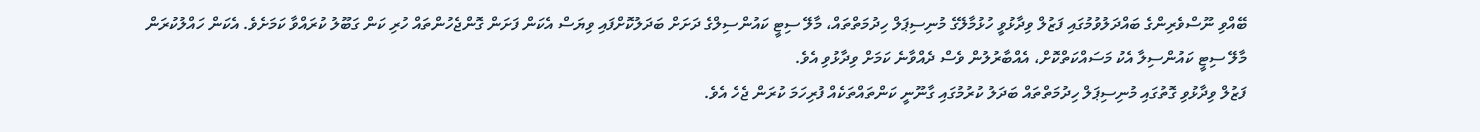ބޭއްވި ނޫސްވެރިންގެ ބައްދަލުވުމުގައި ފަޒުލް ވިދާޅުވީ ހުޅުމާލޭގެ މުނިސިޕަލް ހިދުމަތްތައް، މާލޭ ސިޓީ ކައުންސިލްގެ ދަށަށް ބަދަލުކޮށްފައި ވިޔަސް އެކަން ފަށަން ގޮންޖެހުންތައް ހުރި ކަން ގަބޫލު ކުރައްވާ ކަމަށެވެ. އެކަން ހައްލުކުރަން މާލޭ ސިޓީ ކައުންސިލާ އެކު މަސައްކަތްކޮށް، އެއްބާރުލުން ވެސް ދެއްވާނެ ކަމަށް ވިދާޅުވި އެވެ.
ފަޒުލް ވިދާޅުވި ގޮތުގައި މުނިސިޕަލް ހިދުމަތްތައް ބަދަލު ކުރުމުގައި ގާނޫނީ ކަންތައްތަކެއް ފުރިހަމަ ކުރަން ޖެހެ އެވެ.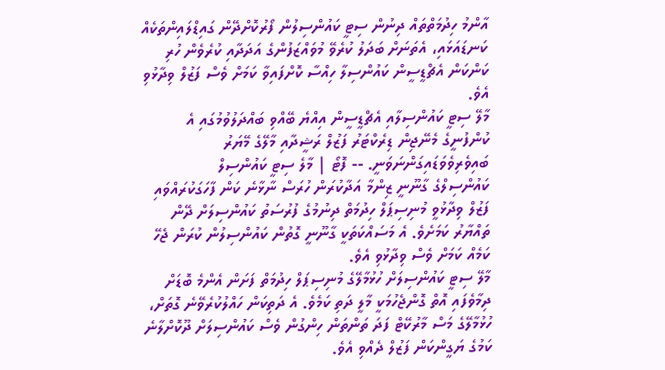އާންމު ހިދުމަތްތައް ދިނުން ސިޓީ ކައުންސިލުން ފޯރުކޮށްދޭން ގައިޑްލައިންތަކެއް ކަނޑައަޅައި، އެތަނަށް ބަދަލު ކުރެވޭ މުވައްޒަފުންގެ އަދަދާއި ކުރެވެން ހުރި ކަންކަން އެޗްޑީސީން ކައުންސިލާ ހިއްސާ ކޮށްފައިވާ ކަމަށް ވެސް ފަޒުލް ވިދާޅުވި އެވެ.
މާލޭ ސިޓީ ކައުންސިލާއި އެޗްޑީސީން އިއްޔެ ބޭއްވި ބައްދަލުވުމުގައި އެ ކުންފުނީގެ މެނޭޖިން ޑިރެކްޓަރު ފަޒުލް ރަޝީދާއި މާލޭގެ މޭޔަރު ބައިވެރިވެވަޑައިގަންނަވަނީ. -- ފޮޓޯ | މާލެ ސިޓީ ކައުންސިލް
ކައުންސިލްގެ ގާނޫނީ ޒިންމާ އަދާކުރަން ހުރަސް ނާޅާނެ ކަން ފާހަގަކުރައްވައި ފަޒުލް ވިދާޅުވީ މުނިސިޕަލް ހިދުމަތް ދިނުމުގެ ފުރުސަތު ކައުންސިލަށް ދޭން ތައްޔާރު ކަމަށެވެ. އެ މަސައްކަތަކީ ގާނޫނީ ގޮތުން ކައުންސިލުން ކުރަން ޖެހޭ ކަމެއް ކަމަށް ވެސް ވިދާޅުވި އެވެ.
މާލޭ ސިޓީ ކައުންސިލަށް ހުޅުމާލޭގެ މުނިސިޕަލް ހިދުމަތް ފަށަން އެންމެ ބޮޑަށް ދިމާވެފައި އޮތް ގޮންޖެހުމަކީ މާލީ ދަތި ކަމެވެ. އެ ދަތިކަން ހައްލުކުރެވޭނެ ގޮތަށް، ހުޅުމާލޭގެ މަސް މާރުކޭޓް ފަދަ ތަންތަން ހިންގުން ވެސް ކައުންސިލަށް ދޫކޮށްލާނެ ކަމުގެ ޔަގީންކަން ފަޒުލް ދެއްވި އެވެ.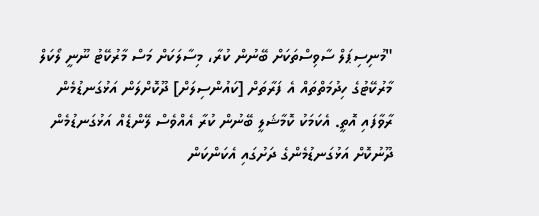"މުނިސިޕަލް ސާވިސްތަކަށް ބޭނުން ކުރާ، މިސާލަކަށް މަސް މާރުކޭޓު ނޫނީ ލޯކަލް މާރުކޭޓުގެ ހިދުމަތްތައް އެ ފަރާތަށް [ކައުންސިލަށް] ދޫކޮށްލަން އަޅުގަނޑުމެން ރާވާފައި އޮތީ. އެކަމަކު ކޮމާޝަލީ ބޭނުން ކުރާ އެއްވެސް ލޭންޑެއް އަޅުގަނޑުމެން ދޫނުކޮށް އަޅުގަނޑުމެންގެ ދަށުގައި އެކަންކަން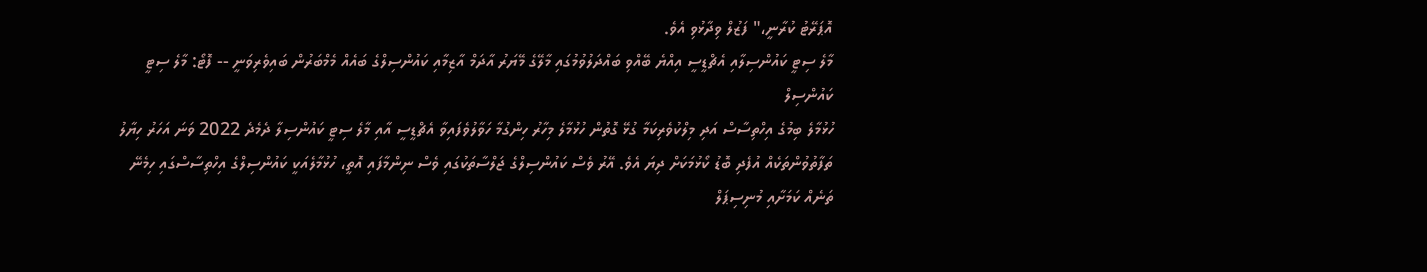އޮޕަރޭޓު ކުރާނީ،" ފަޒުލް ވިދާޅުވި އެވެ.
މާލެ ސިޓީ ކައުންސިލާއި އެޗްޑީސީ އިއްޔެ ބޭއްވި ބައްދަލުވުމުގައި މާލޭގެ މޭޔަރު އާދަމް އާޒިމާއި ކައުންސިލްގެ ބައެއް މެމްބަރުން ބައިވެރިވަނީ -- ފޮޓޯ: މާލެ ސިޓީ ކައުންސިލް
ހުޅުމާލެ ބިމުގެ އިހްތިސާސް އަދި މިލްކުވެރިކަމާ ގުޅޭ ގޮތުން ހުޅުމާލެ މިހާރު ހިންގުމާ ހަވާލުވެފައިވާ އެޗްޑީސީ އާއި މާލެ ސިޓީ ކައުންސިލާ ދެމެދެ 2022 ވަނަ އަހަރު ހިޔާލު ތަފާތުވުންތަކެއް އުފެދި ބޮޑު ކޯޅުމަކަށް ދިޔަ އެވެ. އޭރު ވެސް ކައުންސިލްގެ ޖަލްސާތަކުގައި ވެސް ނިންމާފައި އޮތީ، ހުޅުމާލެއަކީ ކައުންސިލްގެ އިހްތިސާސްގައި ހިމެނޭ ތަނެއް ކަމަށާއި މުނިސިޕަލް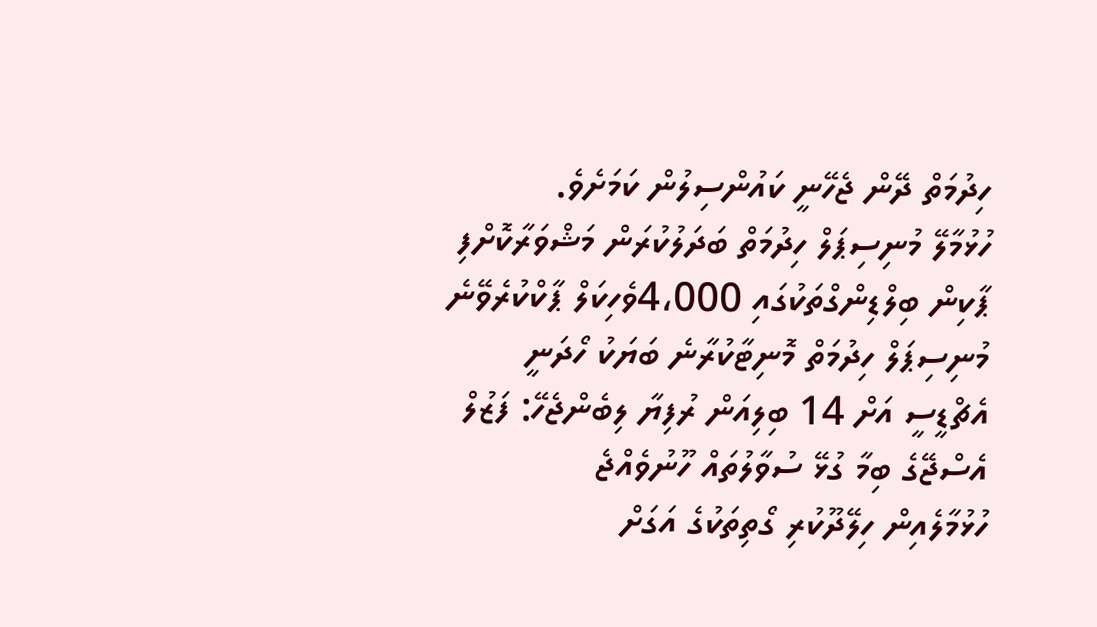ހިދުމަތް ދޭން ޖެހޭނީ ކައުންސިލުން ކަމަށެވެ.
ހުޅުމާލޭ މުނިސިޕަލް ހިދުމަތް ބަދަލުކުރަން މަޝްވަރާކޮށްފި
ޕާކިން ބިލްޑިންގްތަކުގައި 4،000ވެހިކަލް ޕާކްކުރެވޭނެ
މުނިސިޕަލް ހިދުމަތް މޮނިޓާކުރާނެ ބަޔަކު ހޯދަނީ
އެޗްޑީސީ އަށް 14 ބިލިއަން ރުފިޔާ ލިބެންޖެހޭ: ފަޒުލް
އެސްޖޭގެ ބިމާ ގުޅޭ ސުވާލުތައް ހޫނުވެއްޖެ
ހުޅުމާލެއިން ހިލޭދޫކުރި ގޯތިތަކުގެ އަގަށް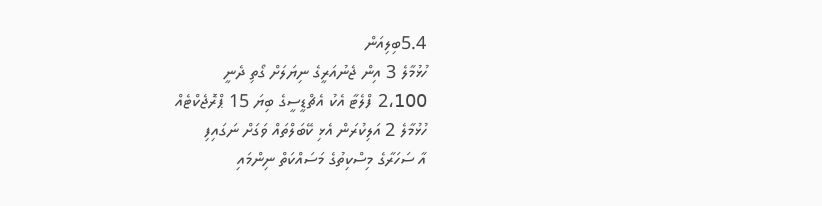5.4ބިލިއަން
ހުޅުމާލެ 3 އިން ޖެނުއަރީގެ ނިޔަލަށް ގޯތި ދެނީ
2،100 ފްލެޓާ އެކު އެޗްޑީސީގެ ބިޔަ 15 ޕްރޮޖެކްޓެއް
ހުޅުމާލެ 2 އަލިކުރަން އެޅި ކޭބަލްތައް ވަގަށް ނަގައިފި
އާ ސަހަރާގެ މިސްކިތުގެ މަސައްކަތް ނިންމައި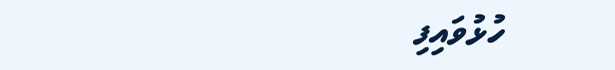ހުޅުވައިފި